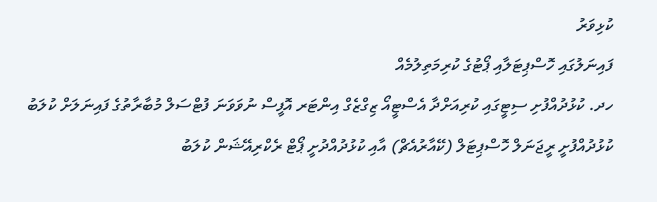ކުޅިވަރު
ފައިނަލުގައި ހޮސްޕިޓަލާއި ޕޯޓުގެ ކުރިމަތިލުމެއް
ހދ. ކުޅުދުއްފުށި ސިޓީގައި ކުރިއަށްދާ އެސްޓީއޯ ޒިގްޒެގް އިންޓަރ އޮފީސް ނުވަވަނަ ފުޓްސަލް މުބާރާތުގެ ފައިނަލަށް ކުލަބު ކުޅުދުއްފުށީ ރީޖަނަލް ހޮސްޕިޓަލް (ކޭއާރުއެޗް) އާއި ކުޅުދުއްދުށީ ޕޯޓް ރެކްރިއޭޝަން ކުލަބު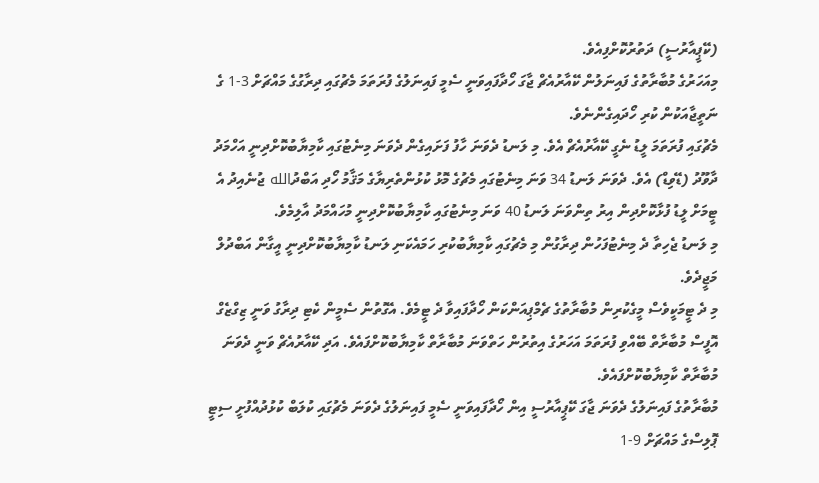(ކޭޕީއާރުސީ) ދަތުރުކޮށްފިއެވެ.
މިއަހަރުގެ މުބާރާތުގެ ފައިނަލުން ކޭއާރުއެޗް ޖާގަ ހޯދާފައިވަނީ ސެމީ ފައިނަލުގެ ފުރަތަމަ މެޗުގައި ދިރާގުގެ މައްޗަށް 3-1 ގެ ނަތީޖާއަކުން ކުރި ހޯދައިގެންނެވެ.
މެޗުގައި ފުރަތަމަ ލީޑު ނެގީ ކޭއާރުއެޗް އެވެ. މި ލަނޑު ދެވަނަ ހާފު ފަށައިގެން ދެވަނަ މިނެޓުގައި ކާމިޔާބުކޮށްދިނީ އަހްމަދު ދާވޫދު (ޑޭވިޑް) އެވެ. ދެވަނަ ލަނޑު 34 ވަނަ މިނެޓުގައި މެޗުގެ މޮޅު ކުޅުންތެރިޔާގެ މަޤާމު ހޯދި އަބްދުالله ޖުނެއިދު އެ ޓީމަށް ލީޑު ފުޅާކޮށްދިން އިރު ތިންވަނަ ލަނޑު 40 ވަނަ މިނެޓުގައި ކާމިޔާބުކޮށްދިނީ މުހައްމަދު އާލިމެވެ.
މި ލަނޑު ޖެހިތާ ދެ މިނެޓުފަހުން ދިރާގުން މި މެޗުގައި ކާމިޔާބުކުރި ހަމައެކަނި ލަނޑު ކާމިޔާބުކޮށްދިނީ އީގާން އަބްދުލް މަޖީދެވެ.
މި ދެ ޓީމަކީވެސް މީގެކުރިން މުބާރާތުގެ ޗެމްޕިއަންކަން ހޯދާފައިވާ ދެ ޓީމެވެ. އެގޮތުން ސެމީން ކެޓި ދިރާގު ވަނީ ޒިގްޒެގް އޮފީސް މުބާރާތް ބޭއްވި ފުރަތަމަ އަހަރުގެ އިތުރުން ހަތްވަނަ މުބާރާތް ކާމިޔާބުކޮށްފައެވެ. އަދި ކޭއާރުއެޗް ވަނީ ދެވަނަ މުބާރާތް ކާމިޔާބުކޮށްފައެވެ.
މުބާރާތުގެ ފައިނަލުގެ ދެވަނަ ޖާގަ ކޭޕީއާރުސީ އިން ހޯދާފައިވަނީ ސެމީ ފައިނަލުގެ ދެވަނަ މެޗުގައި ކުލަބް ކުޅުދުއްފުށީ ސިޓީ ޕޮލިސްގެ މައްޗަށް 9-1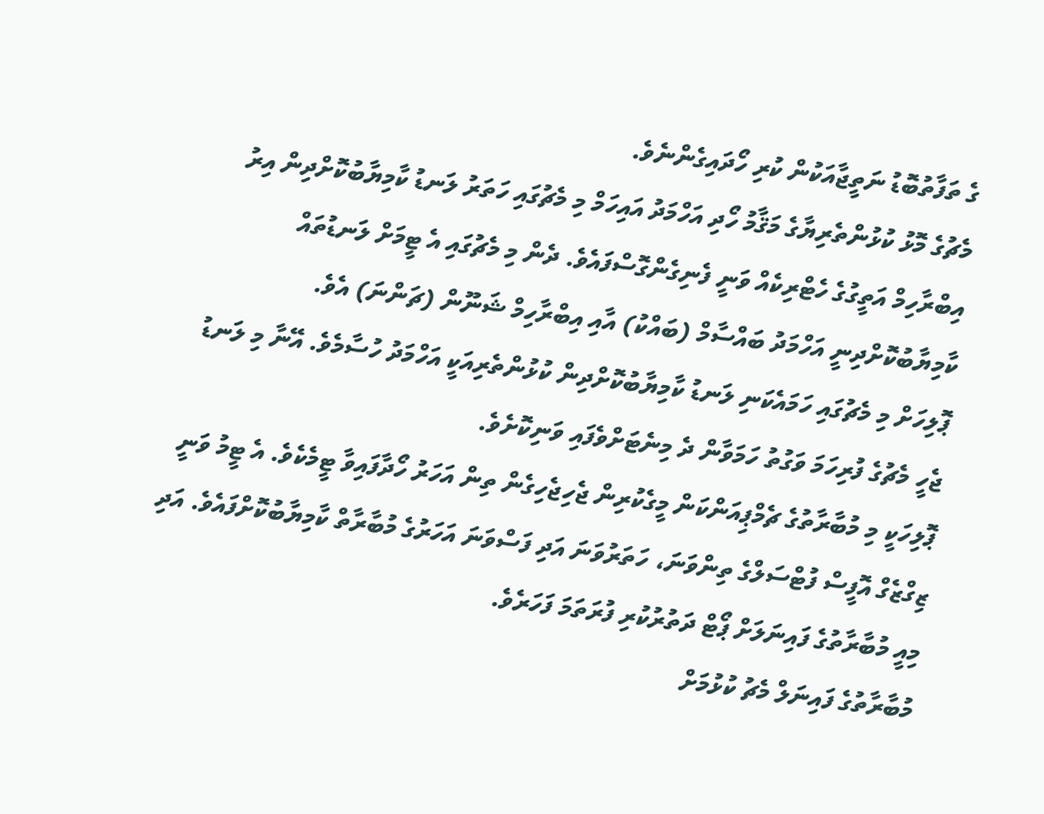ގެ ތަފާތުބޮޑު ނަތީޖާއަކުން ކުރި ހޯދައިގެންނެވެ.
މެޗުގެ މޮޅު ކުޅުންތެރިޔާގެ މަޤާމު ހޯދި އަހްމަދު އައިހަމް މި މެޗުގައި ހަތަރު ލަނޑު ކާމިޔާބުކޮށްދިން އިރު އިބްރާހިމް އަތީގުގެ ހެޓްރިކެއް ވަނީ ފެނިގެންގޮސްފައެވެ. ދެން މި މެޗުގައި އެ ޓީމަށް ލަނޑުތައް ކާމިޔާބުކޮށްދިނީ އަހްމަދު ބައްސާމް (ބައްކު) އާއި އިބްރާހިމް ޝަނޫން (ޗަންނަ) އެވެ.
ޕޮލިހަށް މި މެޗުގައި ހަމައެކަނި ލަނޑު ކާމިޔާބުކޮށްދިން ކުޅުންތެރިއަކީ އަހްމަދު ހުސާމެވެ. އޭނާ މި ލަނޑު ޖެހީ މެޗުގެ ފުރިހަމަ ވަގުތު ހަމަވާން ދެ މިނެޓަށްވެފައި ވަނިކޮށެވެ.
ޕޮލިހަކީ މި މުބާރާތުގެ ޗެމްޕިއަންކަން މީގެކުރިން ޖެހިޖެހިގެން ތިން އަހަރު ހޯދާފައިވާ ޓީމެކެވެ. އެ ޓީމު ވަނީ ޒިގްޒެގް އޮފީސް ފުޓްސަލްގެ ތިންވަނަ، ހަތަރުވަނަ އަދި ފަސްވަނަ އަހަރުގެ މުބާރާތް ކާމިޔާބުކޮށްފައެވެ. އަދި މިއީ މުބާރާތުގެ ފައިނަލަށް ޕޯޓް ދަތުރުކުރި ފުރަތަމަ ފަހަރެވެ.
މުބާރާތުގެ ފައިނަލް މެޗު ކުޅުމަށް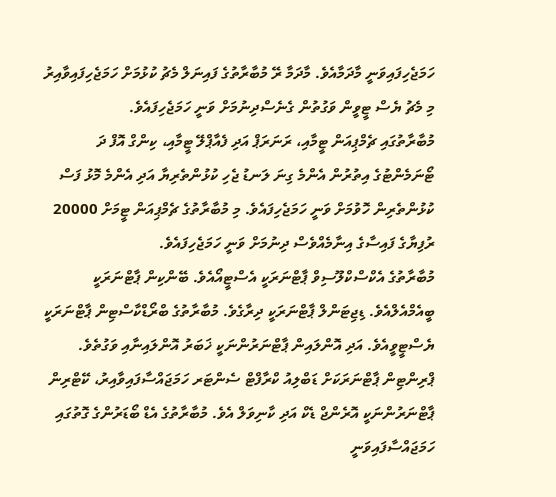ހަމަޖެހިފައިވަނީ މާދަމާއެވެ. މާދަމާ ރޭ މުބާރާތުގެ ފައިނަލް މެޗު ކުޅުމަށް ހަމަޖެހިފައިވާއިރު މި މެޗު ޔެސް ޓީވީން ވަގުތުން ގެނެސްދިނުމަށް ވަނީ ހަމަޖެހިފައެވެ.
މުބާރާތުގައި ޗެމްޕިއަން ޓީމާއި، ރަނަރަޕް އަދި ފެއާޕްލޭ ޓީމާއި، ކިންގް އޮފް ދަ ޓޯނަމެންޓުގެ އިތުރުން އެންމެ ގިނަ ލަނޑު ޖެހި ކުޅުންތެރިޔާ އަދި އެންމެ މޮޅު ފަސް ކުޅުންތެރިން ހޮވުމަށް ވަނީ ހަމަޖެހިފައެވެ. މި މުބާރާތުގެ ޗެމްޕިއަން ޓީމަށް 20000 ރުފިޔާގެ ފައިސާގެ އިނާމެއްވެސް ދިނުމަށް ވަނީ ހަމަޖެހިފައެވެ.
މުބާރާތުގެ އެކްސްކްލޫސިވް ޕާޓްނަރަކީ އެސްޓީއޯއެވެ. ބޭންކިން ޕާޓްނަރަކީ ބީއެމްއެލްއެވެ. ޑިޖިޓަންލް ޕާޓްނަރަކީ ދިރާގެވެ. މުބާރާތުގެ ބްރޯޑްކާސްޓިން ޕާޓްނަރަކީ ޔެސްޓީވީއެވެ. އަދި އޮންލައިން ޕާޓްނަރުންނަކީ ޚަބަރު އޮންލައިނާއި ވަގުތެވެ. ޕްރިންޓިން ޕާޓްނަރަކަށް ޑަބްލިއު ކްރާފްޓް ސެންޓަރ ހަމަޖައްސާފައިވާއިރު، ކޭޓްރިން ޕާޓްނަރުންނަކީ އޮރެންޖް ޑެކް އަދި ކާނިވަލް އެވެ. މުބާރާތުގެ އެޑް ބޯޑަރުންގެ ގޮތުގައި ހަމަޖައްސާފައިވަނީ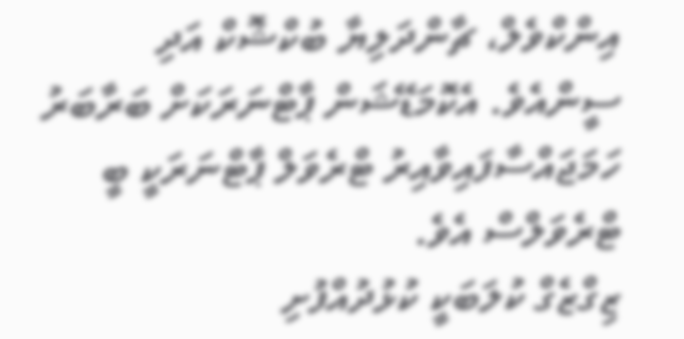އިންކްވެލް، ޗާންދަލިޔާ ބުކްޝޮކް އަދި ސީންއެވެ. އެކޮމަޑޭޝަން ޕާޓްނަރަކަށް ބަރާބަރު ހަމަޖައްސާފައިވާއިރު ޓްރެވަލް ޕާޓްނަރަކީ ބީ ޓްރެވަލްސް އެވެ.
ޒިގްޒެގް ކުލަބަކީ ކުޅުދުއްފުށި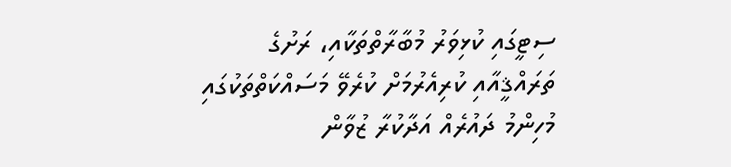ސިޓީގައި ކުޅިވަރު މުބާރާތްތަކާއި، ރަށުގެ ތަރައްޤީއާއި ކުރިއެރުމަށް ކުރެވޭ މަސައްކަތްތަކުގައި މުހިންމު ދައުރެއް އަދާކުރާ ޒުވާން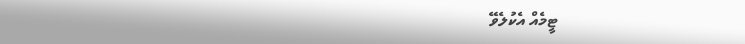ޓީމެއް އެކުލެވޭ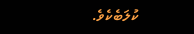ކުލަބެކެވެ.